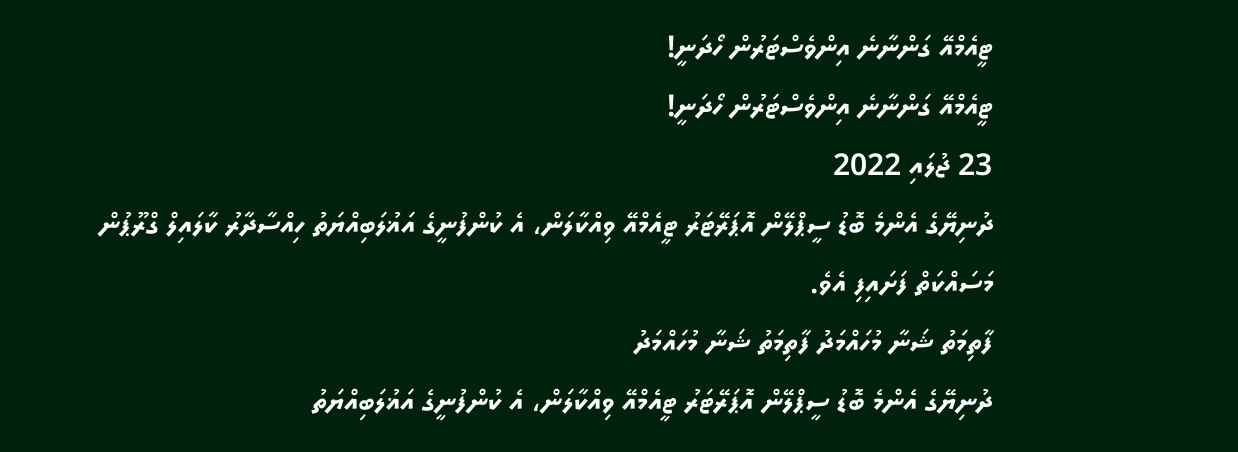ޓީއެމްއޭ ގަންނާނެ އިންވެސްޓަރުން ހޯދަނީ!
ޓީއެމްއޭ ގަންނާނެ އިންވެސްޓަރުން ހޯދަނީ!
23 ޖުލައި 2022
ދުނިޔޭގެ އެންމެ ބޮޑު ސީޕްލޭން އޮޕަރޭޓަރު ޓީއެމްއޭ ވިއްކާލަން، އެ ކުންފުނީގެ އަޣުލަބިއްޔަތު ހިއްސާދާރު ކާލައިލް ގްރޫޕުން މަސައްކަތް ފަށައިފި އެވެ.
ފާތިމަތު ޝަނާ މުހައްމަދު ފާތިމަތު ޝަނާ މުހައްމަދު
ދުނިޔޭގެ އެންމެ ބޮޑު ސީޕްލޭން އޮޕަރޭޓަރު ޓީއެމްއޭ ވިއްކާލަން، އެ ކުންފުނީގެ އަޣުލަބިއްޔަތު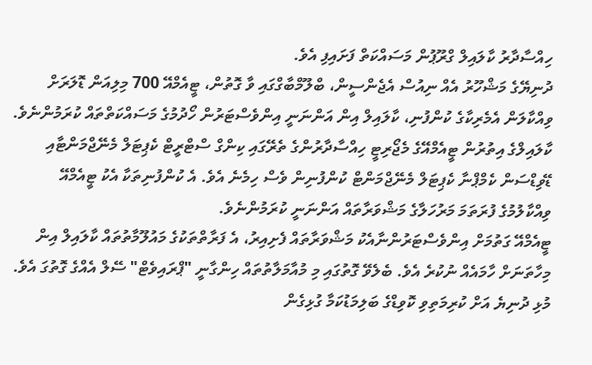ހިއްސާދާރު ކާލައިލް ގްރޫޕުން މަސައްކަތް ފަށައިފި އެވެ.
ދުނިޔޭގެ މަޝްހޫރު އެއް ނިއުސް އެޖެންސީން، ބްލޫމްބާގްގައި ވާ ގޮތުން، ޓީއެމްއޭ 700 މިލިއަން ޑޮލަރަށް ވިއްކާލަން އެމެރިކާގެ ކުންފުނި، ކާލައިލް އިން އަންނަނީ އިންވެސްޓަރުން ހޯދުމުގެ މަސައްކަތްތައް ކުރަމުންނެވެ.
ކާލައިލްގެ އިތުރުން ޓީއެމްއޭގެ މެޖޯރިޓީ ހިއްސާދާރުންގެ ތެރޭގައި ކިންގް ސްޓްރީޓް ކެޕިޓަލް މެނޭޖްމަންޓާއި ޑޭވިޑްސަން ކެމްޕްނާ ކެޕިޓަލް މެނޭޖްމަންޓް ކުންފުނިން ވެސް ހިމެނެ އެވެ. އެ ކުންފުނިތަކާ އެކު ޓީއެމްއޭ ވިއްކާލުމުގެ ފުރަތަމަ މަރުހަލާގެ މަޝްވަރާތައް އަންނަނީ ކުރަމުންނެވެ.
ޓީއެމްއޭ ގަތުމަށް އިންވެސްޓަރުންނާއެކު މަޝްވަރާތައް ފެށިއިރު، އެ ފަރާތްތަކުގެ މައުލޫމާތުތައް ކާލައިލް އިން މިހާތަނަށް ހާމައެއް ނުކުރެ އެވެ. ބެލެވޭ ގޮތުގައި މި މުއާމަލާތުތައް ހިންގާނީ "ޕްރައިވެޓް" ސޭލް އެއްގެ ގޮތުގަ އެވެ.
މުޅި ދުނިޔެ އަށް ކުރިމަތިވި ކޮވިޑްގެ ބަލިމަޑުކަމާ ގުޅިގެން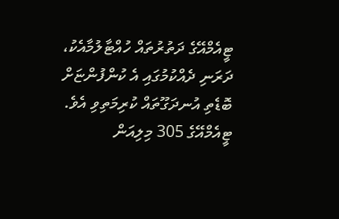ޓީއެމްއޭގެ ދަތުރުތައް ހުއްޓާލުމާއެކު، ދަރަނި ދެއްކުމުގައި އެ ކުންފުންޏަށް ބޮޑެތި އުނދަގޫތައް ކުރިމަތިވި އެވެ. ޓީއެމްއޭގެ 305 މިލިއަން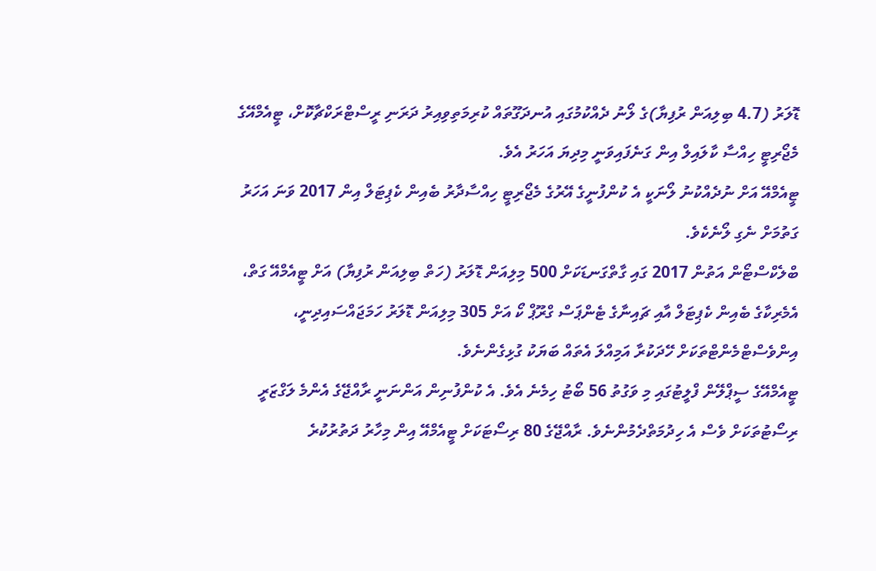ޑޮލަރު (4.7 ބިލިއަން ރުފިޔާ)ގެ ލޯނު ދެއްކުމުގައި އުނދަގޫތައް ކުރިމަތިވިއިރު ދަރަނި ރީސްޓްރަކްޗާކޮށް، ޓީއެމްއޭގެ މެޖޯރިޓީ ހިއްސާ ކާލައިލް އިން ގަނެފައިވަނީ މިދިޔަ އަހަރު އެވެ.
ޓީއެމްއޭ އަށް ނުދެއްކުނު ލޯނަކީ އެ ކުންފުނީގެ އޭރުގެ މެޖޯރިޓީ ހިއްސާދާރު ބެއިން ކެޕިޓަލް އިން 2017 ވަނަ އަހަރު ގަތުމަށް ނެގި ލޯނެކެވެ.
ބްލެކްސްޓޯން އަތުން 2017 ގައި ގާތްގަނޑަކަށް 500 މިލިއަން ޑޮލަރު (ހަތް ބިލިއަން ރުފިޔާ) އަށް ޓީއެމްއޭ ގަތް، އެމެރިކާގެ ބެއިން ކެޕިޓަލް އާއި ޗައިނާގެ ޓެންޕަސް ގްރޫޕް ކޯ އަށް 305 މިލިއަން ޑޮލަރު ހަމަޖައްސައިދިނީ، އިންވެސްޓްމެންޓްތަކަށް ހޭދަކުރާ އަމިއްލަ އެތައް ބަޔަކު ގުޅިގެންނެވެ.
ޓީއެމްއޭގެ ސީޕްލޭން ފްލީޓުގައި މި ވަގުތު 56 ބޯޓު ހިމެނެ އެވެ. އެ ކުންފުނިން އަންނަނީ ރާއްޖޭގެ އެންމެ ލަގްޒަރީ ރިސޯޓުތަކަށް ވެސް އެ ހިދުމަތްދެމުންނެވެ. ރާއްޖޭގެ 80 ރިސޯޓަކަށް ޓީއެމްއޭ އިން މިހާރު ދަތުރުކުރެ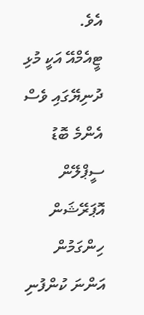އެވެ.
ޓީއެމްއޭ އަކީ މުޅި ދުނިޔޭގައި ވެސް އެންމެ ބޮޑު ސީޕްލޭން އޮޕަރޭޝަން ހިންގަމުން އަންނަ ކުންފުނި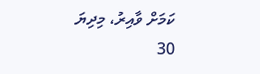ކަމަށް ވާއިރު، މިދިޔަ 30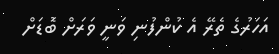އަހަރުގެ ތެރޭ އެ ކުންފުނި ވަނީ ވަރަށް ބޮޑަށް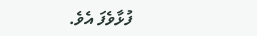ފުޅާވެފަ އެވެ.